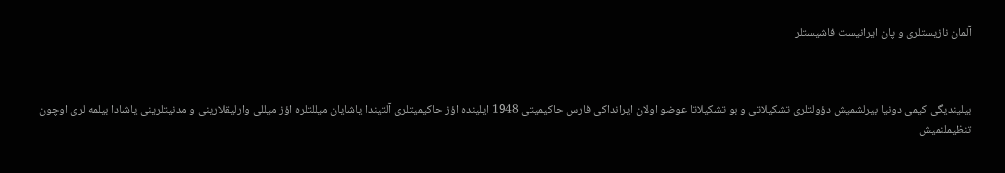آلمان نازیستلری و پان ایرانیست فاشیستلر



بیلیندیگی کیمی دونیا بیرلشمیش دؤولتلری تشکیلاتی و بو تشکیلاتا عوضو اولان ایرانداکی فارس حاکیمیتی 1948 ایلینده اؤز حاکیمیتلری آلتیندا یاشایان میللتلره اؤز میللی وارلیقلارینی و مدنیتلرینی یاشادا بیلمه لری اوچون تنظیملنمیش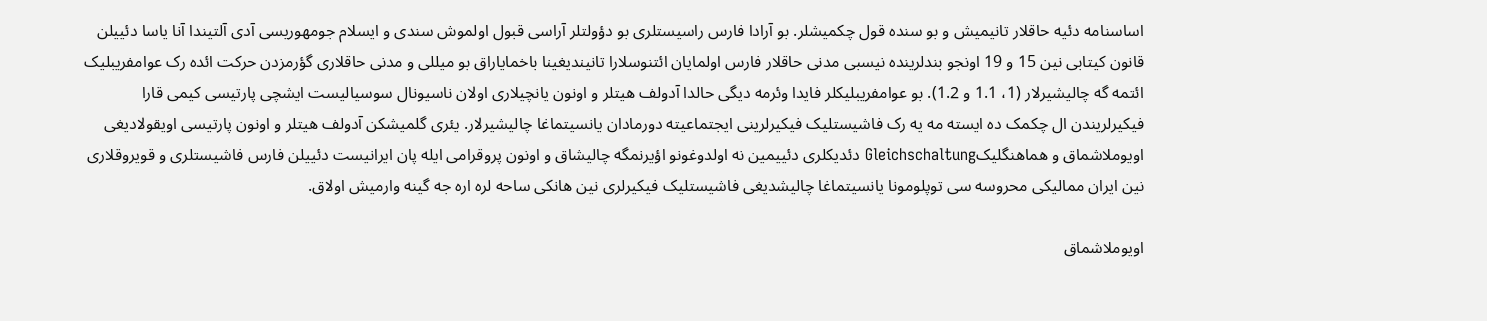اساسنامه دئیه حاقلار تانیمیش و بو سنده قول چکمیشلر. بو آرادا فارس راسیستلری بو دؤولتلر آراسی قبول اولموش سندی و ایسلام جومهوریسی آدی آلتیندا آنا یاسا دئییلن قانون کیتابی نین 15 و 19 اونجو بندلرینده نیسبی مدنی حاقلار فارس اولمایان ائتنوسلارا تانیندیغینا باخمایاراق بو میللی و مدنی حاقلاری گؤرمزدن حرکت ائده رک عوامفریبلیک ائتمه گه چالیشیرلار (1، 1.1 و 1.2). بو عوامفریبلیکلر فایدا وئرمه دیگی حالدا آدولف هیتلر و اونون یانچیلاری اولان ناسیونال سوسیالیست ایشچی پارتیسی کیمی قارا فیکیرلریندن ال چکمک ده ایسته مه یه رک فاشیستلیک فیکیرلرینی ایجتماعیته دورمادان یانسیتماغا چالیشیرلار. یئری گلمیشکن آدولف هیتلر و اونون پارتیسی اویقولادیغی اویوملاشماق و هماهنگلیکGleichschaltung دئدیکلری دئییمین نه اولدوغونو اؤیرنمگه چالیشاق و اونون پروقرامی ایله پان ایرانیست دئییلن فارس فاشیستلری و قویروقلاری نین ایران ممالیکی محروسه سی توپلومونا یانسیتماغا چالیشدیغی فاشیستلیک فیکیرلری نین هانکی ساحه لره اره جه گینه وارمیش اولاق.

اویوملاشماق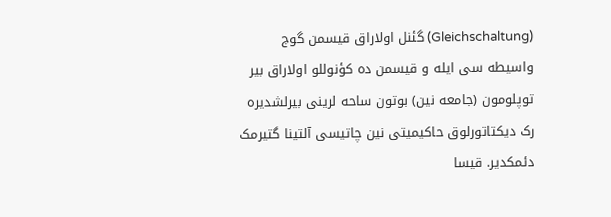(Gleichschaltung) گئنل اولاراق قیسمن گوج واسیطه سی ایله و قیسمن ده کؤنوللو اولاراق بیر توپلومون (جامعه نین) بوتون ساحه لرینی بیرلشدیره رک دیکتاتورلوق حاکیمیتی نین چاتیسی آلتینا گتیرمک دئمکدیر. قیسا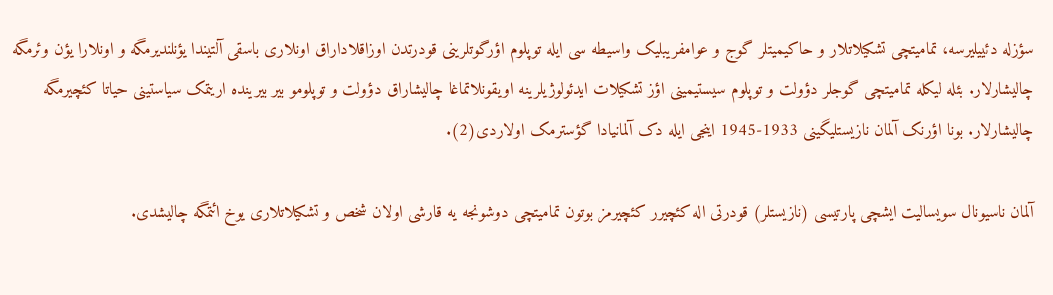سؤزله دئییلیرسه، تمامیتچی تشکیلاتلار و حاکیمیتلر گوج و عوامفریبلیک واسیطه سی ایله توپلوم اؤرگوتلرینی قودرتدن اوزاقلاداراق اونلاری باسقی آلتیندا یؤنلندیرمگه و اونلارا یؤن وئرمگه چالیشارلار. بئله لیکله تمامیتچی گوجلر دؤولت و توپلوم سیستیمینی اؤز تشکیلات ایدئولوژیلرینه اویقونلاتماغا چالیشاراق دؤولت و توپلومو بیر بیرینده اریتمک سیاستینی حیاتا کئچیرمگه چالیشارلار. بونا اؤرنک آلمان نازیستلیگینی 1933-1945 اینجی ایله دک آلمانیادا گؤسترمک اولاردی(2).

آلمان ناسیونال سویسالیت ایشچی پارتیسی (نازیستلر) قودرتی اله کئچیرر کئچیرمز بوتون تمامیتچی دوشونجه یه قارشی اولان شخص و تشکیلاتلاری یوخ ائتمگه چالیشدی.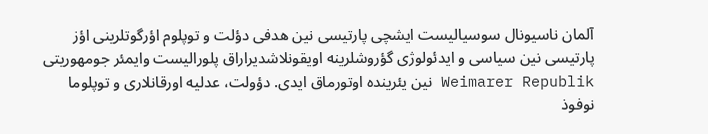آلمان ناسیونال سوسیالیست ایشچی پارتیسی نین هدفی دؤلت و توپلوم اؤرگوتلرینی اؤز پارتیسی نین سیاسی و ایدئولوژی گؤروشلرینه اویقونلاشدیراراق پلورالیست وایمئر جومهوریتی Weimarer Republik نین یئرینده اوتورماق ایدی. دؤولت، عدلیه اورقانلاری و توپلوما نوفوذ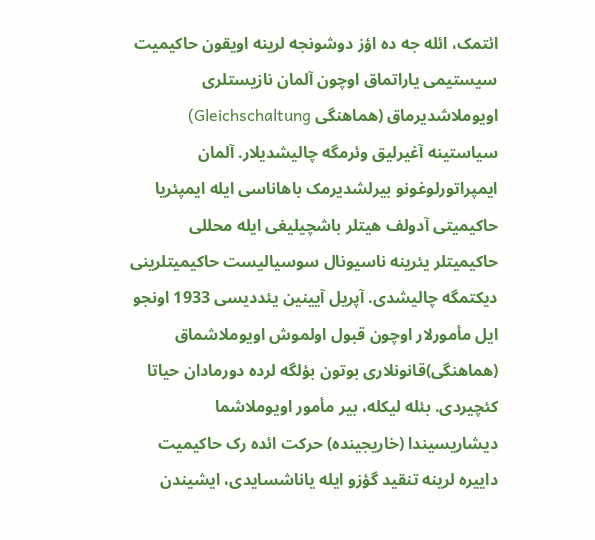ائتمک، ائله جه ده اؤز دوشونجه لرینه اویقون حاکیمیت سیستیمی یاراتماق اوچون آلمان نازیستلری اویوملاشدیرماق (هماهنگی Gleichschaltung) سیاستینه آغیرلیق وئرمگه چالیشدیلار. آلمان ایمپراتورلوغونو بیرلشدیرمک باهاناسی ایله ایمپئریا حاکیمیتی آدولف هیتلر باشچیلیغی ایله محللی حاکیمیتلر یئرینه ناسیونال سوسیالیست حاکیمیتلرینی دیکتمگه چالیشدی. آپریل آیینین یئددیسی 1933 اونجو ایل مأمورلار اوچون قبول اولموش اویوملاشماق (هماهنگی)قانونلاری بوتون بؤلگه لرده دورمادان حیاتا کئچیردی. بئله لیکله، بیر مأمور اویوملاشما دیشاریسیندا (خاریجینده) حرکت ائده رک حاکیمیت داییره لرینه تنقید گؤزو ایله یاناشسایدی، ایشیندن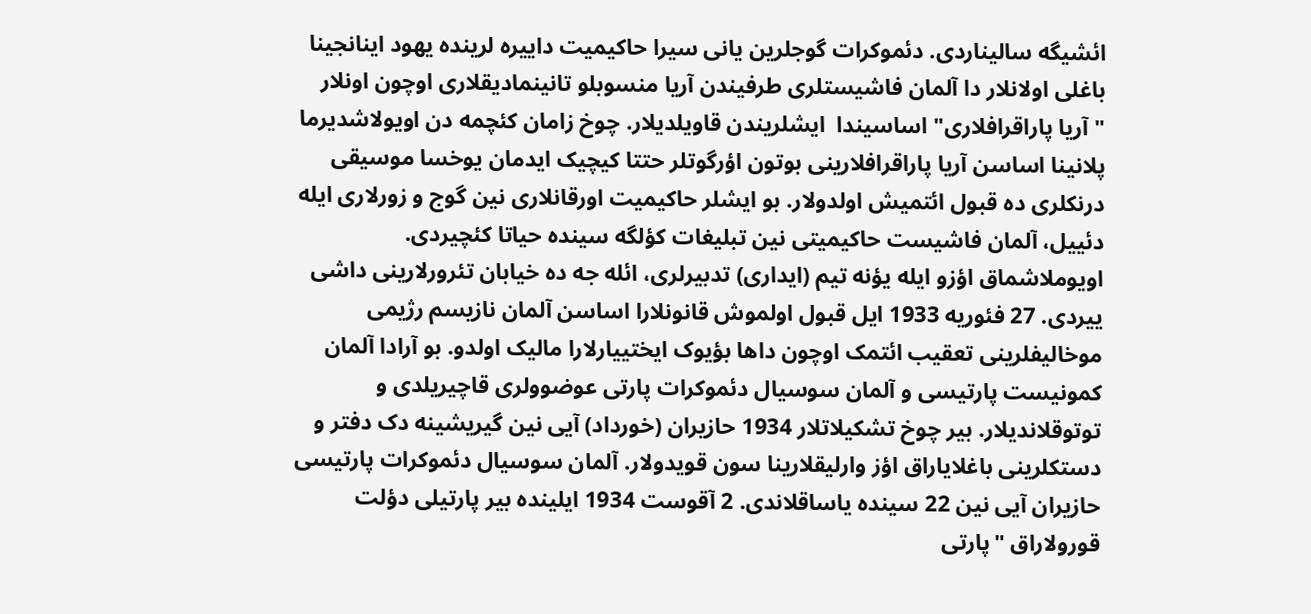ائشیگه سالیناردی. دئموکرات گوجلرین یانی سیرا حاکیمیت داییره لرینده یهود اینانجینا باغلی اولانلار دا آلمان فاشیستلری طرفیندن آریا منسوبلو تانینمادیقلاری اوچون اونلار "آریا پاراقرافلاری" اساسیندا  ایشلریندن قاویلدیلار. چوخ زامان کئچمه دن اویولاشدیرما پلانینا اساسن آریا پاراقرافلارینی بوتون اؤرگوتلر حتتا کیچیک ایدمان یوخسا موسیقی درنکلری ده قبول ائتمیش اولدولار. بو ایشلر حاکیمیت اورقانلاری نین گوج و زورلاری ایله دئییل، آلمان فاشیست حاکیمیتی نین تبلیغات کؤلگه سینده حیاتا کئچیردی. اویوملاشماق اؤزو ایله یؤنه تیم (ایداری) تدبیرلری، ائله جه ده خیابان تئرورلارینی داشی ییردی. 27 فئوریه 1933 ایل قبول اولموش قانونلارا اساسن آلمان نازیسم رژیمی موخالیفلرینی تعقیب ائتمک اوچون داها بؤیوک ایختییارلارا مالیک اولدو. بو آرادا آلمان کمونیست پارتیسی و آلمان سوسیال دئموکرات پارتی عوضوولری قاچیریلدی و توتوقلاندیلار. بیر چوخ تشکیلاتلار 1934 حازیران (خورداد) آیی نین گیریشینه دک دفتر و دستکلرینی باغلایاراق اؤز وارلیقلارینا سون قویدولار. آلمان سوسیال دئموکرات پارتیسی حازیران آیی نین 22 سینده یاساقلاندی. 2 آقوست 1934 ایلینده بیر پارتیلی دؤلت قورولاراق "پارتی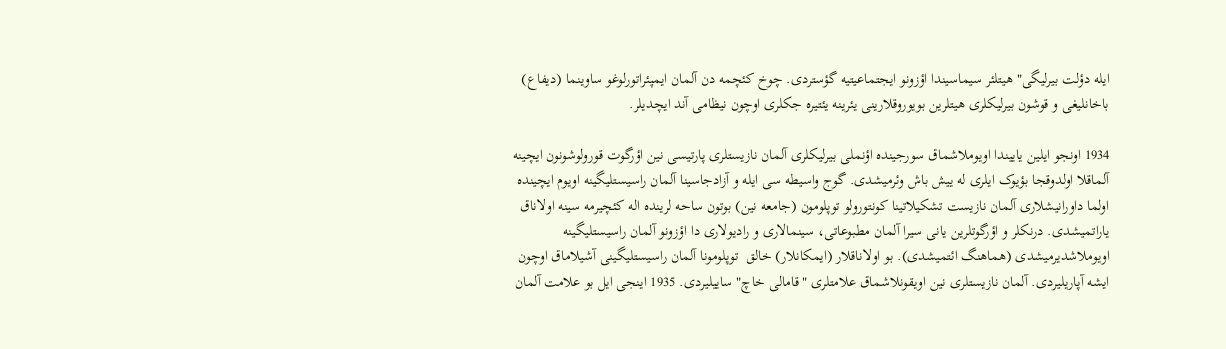ایله دؤلت بیرلیگی" هیتلئر سیماسیندا اؤزونو ایجتماعیتیه گؤستردی. چوخ کئچمه دن آلمان ایمپئراتورلوغو ساوینما (دیفاع) باخانلیغی و قوشون بیرلیکلری هیتلرین بویوروقلارینی یئرینه یئتیره جکلری اوچون نیظامی آند ایچدیلر.

1934 اونجو ایلین یاییندا اویوملاشماق سورجینده اؤنملی بیرلیکلری آلمان نازیستلری پارتیسی نین اؤرگوت قورولوشونون ایچینه آلماقلا اولدوقجا بؤیوک ایلری له ییش باش وئرمیشدی. گوج واسیطه سی ایله و آزادجاسینا آلمان راسیستلیگینه اویوم ایچینده اولما داورانیشلاری آلمان نازیست تشکیلاتینا کونتورولو توپلومون (جامعه نین) بوتون ساحه لرینده اله کئچیرمه سینه اولاناق یاراتمیشدی. درنکلر و اؤرگوتلرین یانی سیرا آلمان مطبوعاتی، سینمالاری و رادیولاری دا اؤزونو آلمان راسیستلیگینه اویوملاشدیرمیشدی (هماهنگ ائتمیشدی). بو اولاناقلار (ایمکانلار) خالق  توپلومونا آلمان راسیستلیگینی آشیلاماق اوچون ایشه آپاریلیردی. آلمان نازیستلری نین اویقونلاشماق علامتلری "قامالی خاچ" ساییلیردی. 1935 اینجی ایل بو علامت آلمان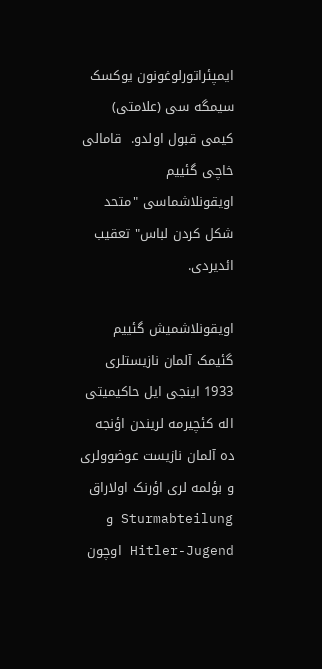ایمپئراتورلوغونون یوکسک سیمگه سی (علامتی) کیمی قبول اولدو.  قامالی خاچی گئییم اویقونلاشماسی "متحد  شکل کردن لباس" تعقیب ائدیردی.

اویقونلاشمیش گئییم گئیمک آلمان نازیستلری 1933 اینجی ایل حاکیمیتی اله کئچیرمه لریندن اؤنجه ده آلمان نازیست عوضوولری و بؤلمه لری اؤرنک اولاراق Sturmabteilung و Hitler-Jugend اوچون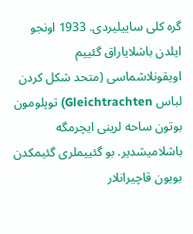گره کلی ساییلیردی. 1933 اونجو ایلدن باشلایاراق گئییم اویقونلاشماسی (متحد شکل کردن لباس Gleichtrachten) توپلومون بوتون ساحه لرینی ایچرمگه باشلامیشدیر. بو گئییملری گئیمکدن بویون قاچیرانلار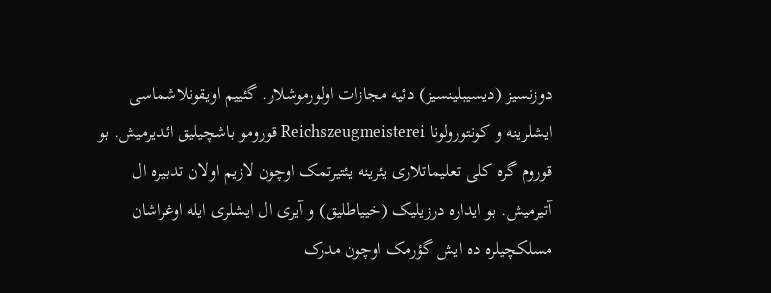دوزنسیز (دیسیبلینسیز) دئیه مجازات اولورموشلار. گئییم اویقونلاشماسی ایشلرینه و کونتورولونا Reichszeugmeisterei قورومو باشچیلیق ائدیرمیش. بو قوروم گره کلی تعلیماتلاری یئرینه یئتیرتمک اوچون لازیم اولان تدبیره ال آتیرمیش. بو ایداره درزیلیک (خییاطلیق) و آیری ال ایشلری ایله اوغراشان مسلکچیلره ده ایش گؤرمک اوچون مدرک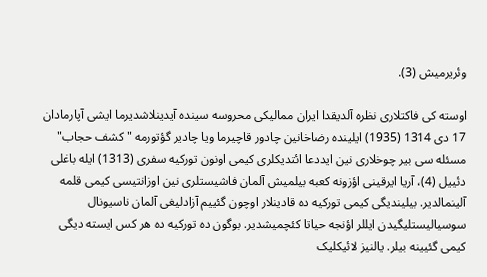وئریرمیش (3).

اوسته کی فاکتلاری نظره آلدیقدا ایران ممالیکی محروسه سینده آیدینلاشدیرما ایشی آپارمادان 17 دی 1314 (1935) ایلینده رضاخانین چادور قاچیرما ویا چادیر گؤتورمه "کشف حجاب" مسئله سی بیر چوخلاری نین ایددعا ائتدیکلری کیمی اونون تورکیه سفری (1313) ایله باغلی دئییل (4)، آریا ایرقینی اؤزونه کعبه بیلمیش آلمان فاشیستلری نین اوزانتیسی کیمی قلمه آلینمالدیر. بیلیندیگی کیمی تورکیه ده قادینلار اوچون گئییم آزادلیغی آلمان ناسیونال سوسیالیستلیگیدن ایللر اؤنجه حیاتا کئچمیشدیر. بوگون ده تورکیه ده هر کس ایسته دیگی کیمی گئیینه بیلر. یالنیز لائیکلیک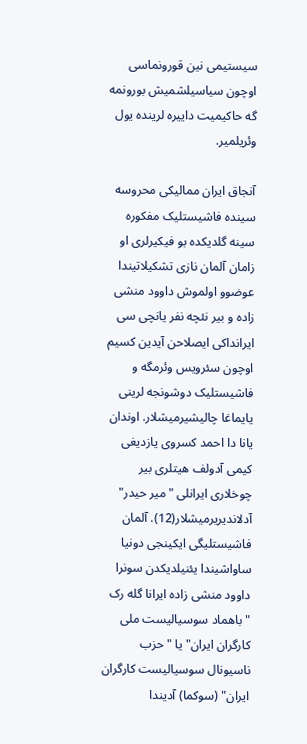سیستیمی نین قورونماسی اوچون سیاسیلشمیش بورونمه گه حاکیمیت داییره لرینده یول وئریلمیر.

آنجاق ایران ممالیکی محروسه سینده فاشیستلیک مفکوره سینه گلدیکده بو فیکیرلری او زامان آلمان نازی تشکیلاتیندا عوضوو اولموش داوود منشی زاده و بیر نئچه نفر یانچی سی ایرانداکی ایصلاحن آیدین کسیم اوچون سئرویس وئرمگه و فاشیستلیک دوشونجه لرینی یایماغا چالیشیرمیشلار. اوندان یانا دا احمد کسروی یازدیغی کیمی آدولف هیتلری بیر چوخلاری ایرانلی "میر حیدر" آدلاندیریرمیشلار(12). آلمان فاشیستلیگی ایکینجی دونیا ساواشیندا یئنیلدیکدن سونرا داوود منشی زاده ایرانا گله رک "باهماد سوسیالیست ملی کارگران ایران" یا "حزب ناسیونال سوسیالیست کارگران ایران" (سوکما) آدیندا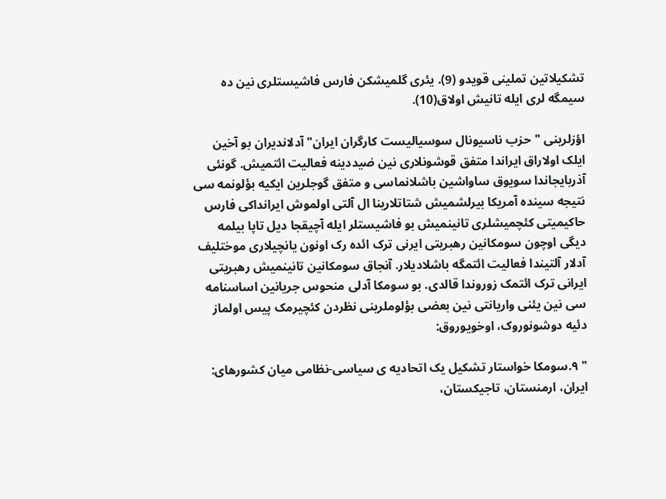تشکیلاتین تملینی قویدو (9). یئری گلمیشکن فارس فاشیستلری نین ده سیمگه لری ایله تانیش اولاق(10).

اؤزلرینی "حزب ناسیونال سوسیالیست کارگران ایران" آدلاندیران بو آخین ایلک اولاراق ایراندا متفق قوشونلاری نین ضیددینه فعالیت ائتمیش. گونئی آذربایجاندا سویوق ساواشین باشلانماسی و متفق گوجلرین ایکیه بؤلونمه سی نتیجه سینده آمریکا بیرلشمیش شتاتلارینا ال آلتی اولموش ایرانداکی فارس حاکیمیتی کئچمیشلری تانینمیش بو فاشیستلر ایله آچیقجا دیل تاپا بیلمه دیگی اوچون سومکانین رهبریتی ایرنی ترک ائده رک اونون یانچیلاری موختلیف آدلار آلتیندا فعالیت ائتمگه باشلادیلار. آنجاق سومکانین تانینمیش رهبریتی ایرانی ترک ائتمک زوروندا قالدی. بو سومکا آدلی منحوس جریانین اساسنامه سی نین یئنی واریانتی نین بعضی بؤلوملرینی نظردن کئچیرمک پیس اولماز دئیه دوشونوروک، اوخویوروق:

" ۹.سومکا خواستار تشکیل یک اتحادیه ی سیاسی-نظامی میان کشورهای: ایران، ارمنستان، تاجیکستان،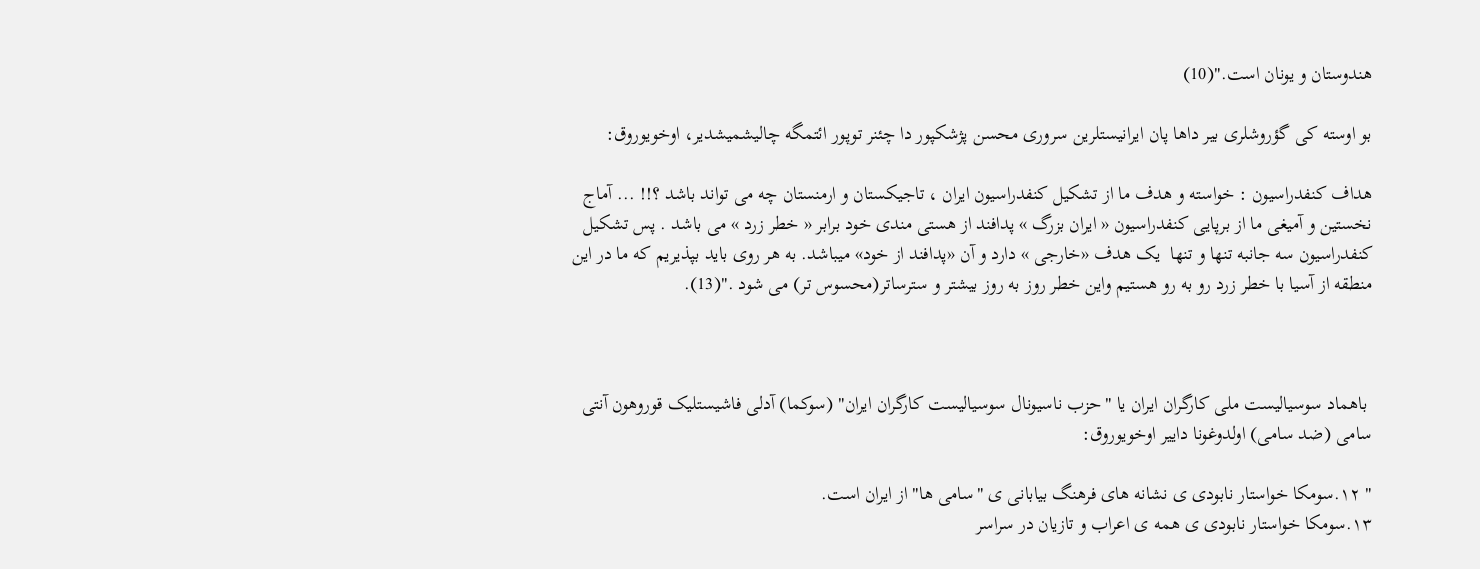هندوستان و یونان است."(10)

بو اوسته کی گؤروشلری بیر داها پان ایرانیستلرین سروری محسن پژشکپور دا چئنر توپور ائتمگه چالیشمیشدیر، اوخویوروق:

هداف کنفدراسیون : خواسته و هدف ما از تشکیل کنفدراسیون ایران ، تاجیکستان و ارمنستان چه می تواند باشد ؟!! ... آماج نخستین و آمیغی ما از برپایی کنفدراسیون « ایران بزرگ » پدافند از هستی مندی خود برابر « خطر زرد » می باشد . پس تشکیل کنفدراسیون سه جانبه تنها و تنها  یک هدف «خارجی » دارد و آن «پدافند از خود» میباشد. به هر روی باید بپذیریم که ما در این منطقه از آسیا با خطر زرد رو به رو هستیم واین خطر روز به روز بیشتر و سترساتر(محسوس تر) می شود ."(13).



 باهماد سوسیالیست ملی کارگران ایران یا "حزب ناسیونال سوسیالیست کارگران ایران" (سوکما) آدلی فاشیستلیک قوروهون آنتی سامی (ضد سامی) اولدوغونا داییر اوخویوروق:

" ۱۲.سومکا خواستار نابودی ی نشانه های فرهنگ بیابانی ی "سامی ها" از ایران است.
۱۳.سومکا خواستار نابودی ی همه ی اعراب و تازیان در سراسر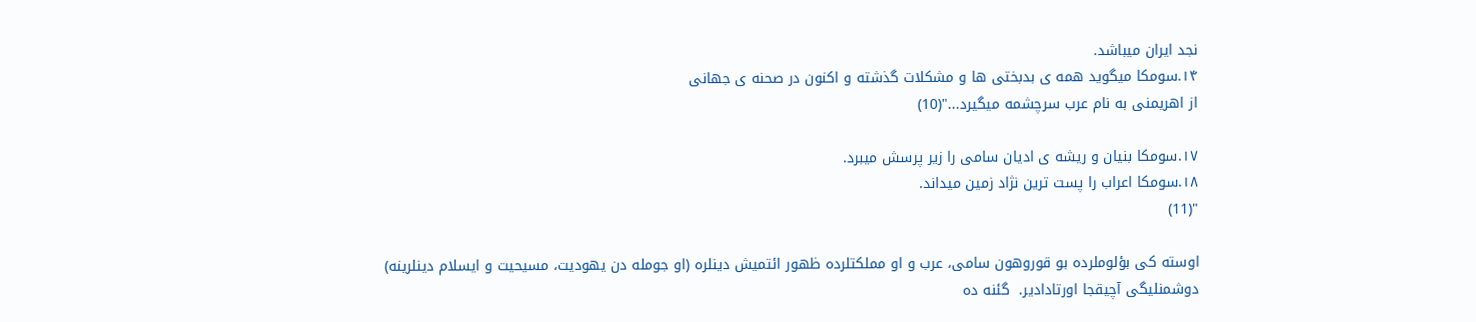نجد ایران میباشد.
۱۴.سومکا میگوید همه ی بدبختی ها و مشکلات گذشته و اکنون در صحنه ی جهانی
از اهریمنی به نام عرب سرچشمه میگیرد..."(10)

۱۷.سومکا بنیان و ریشه ی ادیان سامی را زیر پرسش میبرد.
۱۸.سومکا اعراب را پست ترین نژاد زمین میداند.
"(11)

اوسته کی بؤلوملرده بو قوروهون سامی، عرب و او مملکتلرده ظهور ائتمیش دینلره (او جومله دن یهودیت، مسیحیت و ایسلام دینلرینه)  دوشمنلیگی آچیقجا اورتادادیر.  گئنه ده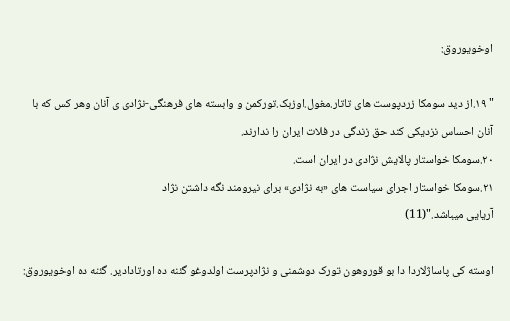اوخویوروق:

" ۱۹.از دید سومکا زردپوست های تاتار.مغول.اوزبک.تورکمن و وابسته های فرهنگی-نژادی ی آنان وهر کس که با آنان احساس نزدیکی کند حق زندگی در فلات ایران را ندارند.
۲۰.سومکا خواستار پالایش نژادی در ایران است.
۲۱.سومکا خواستار اجرای سیاست های «به نژادی» برای نیرومند نگه داشتن نژاد
آریایی میباشد."(11)

اوسته کی پاساژلاردا دا بو قوروهون تورک دوشمنی و نژادپرست اولدوغو گئنه ده اورتادادیر. گئنه ده اوخویوروق: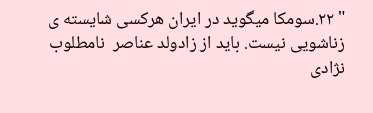" ۲۲.سومکا میگوید در ایران هرکسی شایسته ی زناشویی نیست. باید از زادولد عناصر  نامطلوب نژادی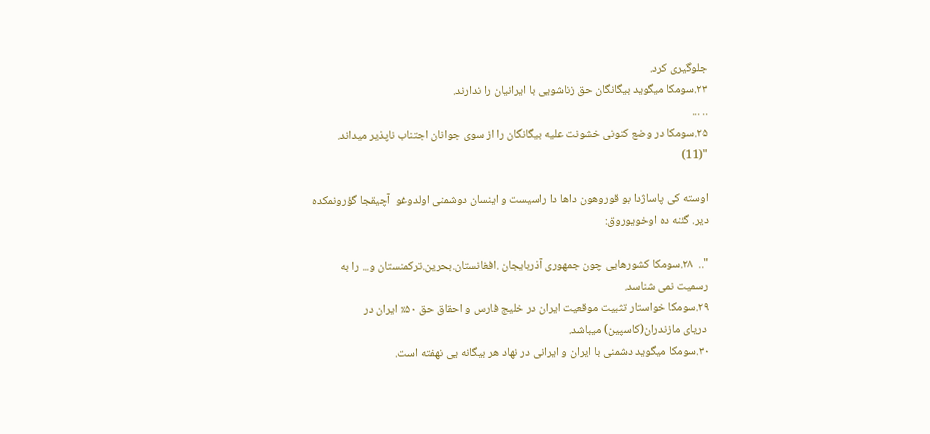جلوگیری کرد.
۲۳.سومکا میگوید بیگانگان حق زناشویی با ایرانیان را ندارند.
.. ...
۲۵.سومکا در وضع کنونی خشونت علیه بیگانگان را از سوی جوانان اجتناب ناپذیر میداند.
"(11)

اوسته کی پاساژدا بو قوروهون داها دا راسیست و اینسان دوشمنی اولدوغو  آچیقجا گؤرونمکده دیر. گئنه ده اوخویوروق:

"..  ۲۸.سومکا کشورهایی چون جمهوری آذربایجان .افغانستان.بحرین.ترکمنستان و... را به رسمیت نمی شناسد.
۲۹.سومکا خواستار تثبیت موقعیت ایران در خلیج فارس و احقاق حق ۵۰٪ ایران در
 دریای مازندران(کاسپین) میباشد.
۳۰.سومکا میگوید دشمنی با ایران و ایرانی در نهاد هر بیگانه یی نهفته است.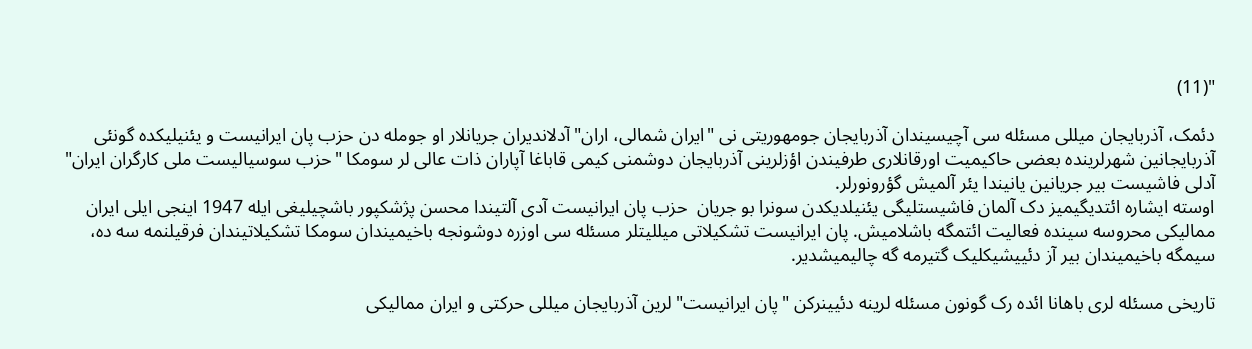"(11)

دئمک، آذربایجان میللی مسئله سی آچیسیندان آذربایجان جومهوریتی نی "ایران شمالی، اران" آدلاندیران جریانلار او جومله دن حزب پان ایرانیست و یئنیلیکده گونئی آذربایجانین شهرلرینده بعضی حاکیمیت اورقانلاری طرفیندن اؤزلرینی آذربایجان دوشمنی کیمی قاباغا آپاران ذات عالی لر سومکا "حزب سوسیالیست ملی كارگران ایران" آدلی فاشیست بیر جریانین یانیندا یئر آلمیش گؤرونورلر.
اوسته ایشاره ائتدیگیمیز دک آلمان فاشیستلیگی یئنیلدیکدن سونرا بو جریان  حزب پان ایرانیست آدی آلتیندا محسن پژشکپور باشچیلیغی ایله 1947 اینجی ایلی ایران ممالیکی محروسه سینده فعالیت ائتمگه باشلامیش. پان ایرانیست تشکیلاتی میللیتلر مسئله سی اوزره دوشونجه باخیمیندان سومکا تشکیلاتیندان فرقیلنمه سه ده، سیمگه باخیمیندان بیر آز دئییشیکلیک گتیرمه گه چالیمیشدیر.

تاریخی مسئله لری باهانا ائده رک گونون مسئله لرینه دئیینرکن "پان ایرانیست" لرین آذربایجان میللی حرکتی و ایران ممالیکی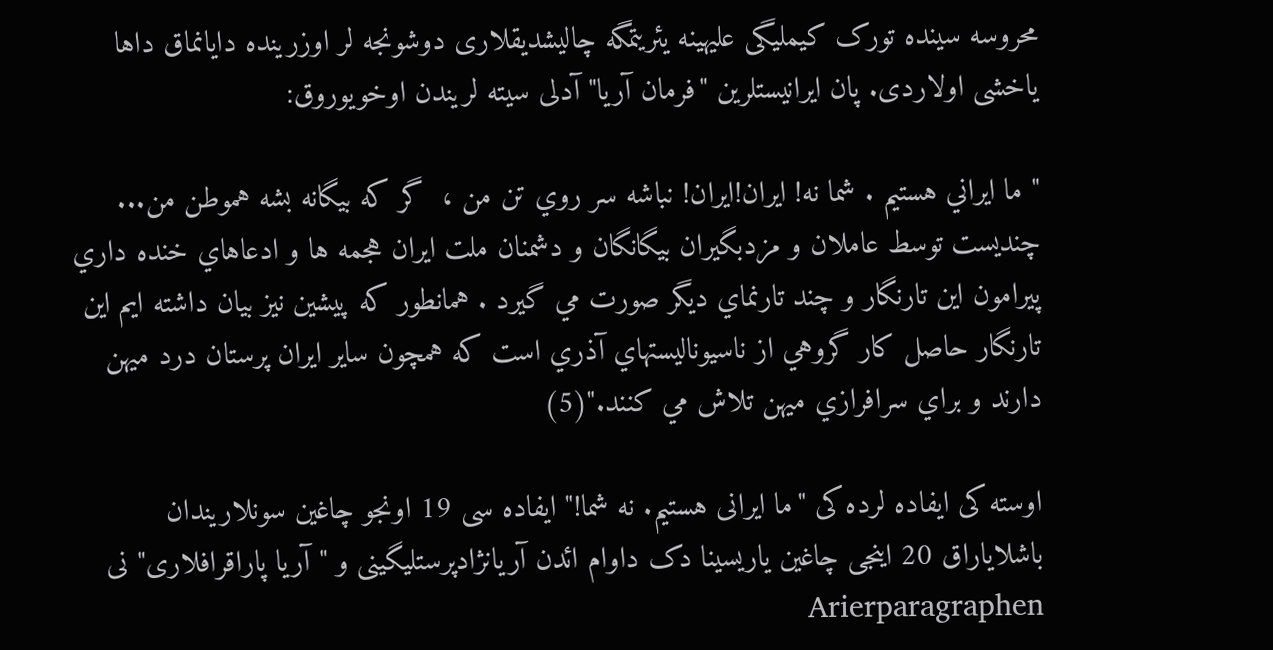محروسه سینده تورک کیملیگی علیهینه یئریتمگه چالیشدیقلاری دوشونجه لر اوزرینده دایانماق داها یاخشی اولاردی. پان ایرانیستلرین "فرمان آریا" آدلی سیته لریندن اوخویوروق:

" ما ايراني هستيم . شما نه! ايران!ايران! نباشه سر روي تن من ،  گر که بيگانه بشه هموطن من... چنديست توسط عاملان و مزدبگيران بيگانگان و دشمنان ملت ايران هجمه ها و ادعاهاي خنده داري پيرامون اين تارنگار و چند تارنماي ديگر صورت مي گيرد . همانطور كه پيشين نيز بيان داشته ايم اين تارنگار حاصل كار گروهي از ناسيوناليستهاي آذري است كه همچون ساير ايران پرستان درد ميهن دارند و براي سرافرازي ميهن تلاش مي كنند."(5)

اوسته کی ایفاده لرده کی "ما ایرانی هستیم. نه شما!" ایفاده سی 19 اونجو چاغین سونلاریندان باشلایاراق 20 اینجی چاغین یاریسینا دک داوام ائدن آریانژادپرستلیگینی و "آریا پاراقرافلاری" نی Arierparagraphen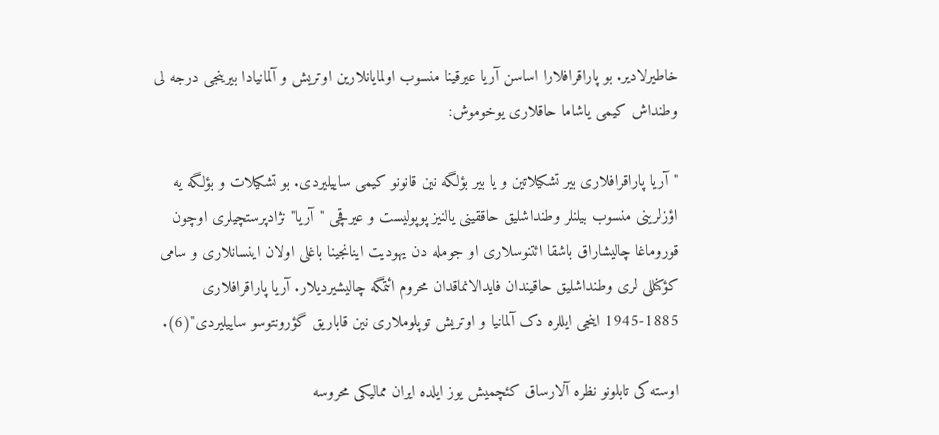خاطیرلادیر. بو پاراقرافلارا اساسن آریا عیرقینا منسوب اولمایانلارین اوتریش و آلمانیادا بیرینجی درجه لی وطنداش کیمی یاشاما حاقلاری یوخوموش:

"آریا پاراقرافلاری بیر تشکیلاتین و یا بیر بؤلگه نین قانونو کیمی ساییلیردی. بو تشکیلات و بؤلگه یه اؤزلرینی منسوب بیلنلر وطنداشلیق حاققینی یالنیز پوپولیست و عیرقچی "آریا" نژادپرستچیلری اوچون قوروماغا چالیشاراق باشقا ائتنوسلاری او جومله دن یهودیت اینانجینا باغلی اولان اینسانلاری و سامی کؤکنللی لری وطنداشلیق حاقیندان فایدالانماقدان محروم ائتمگه چالیشیردیلار. آریا پاراقرافلاری 1885-1945 اینجی ایللره دک آلمانیا و اوتریش توپلوملاری نین قاباریق گؤرونتوسو ساییلیردی"(6).

اوسته کی تابلونو نظره آلارساق کئچمیش یوز ایلده ایران ممالیکی محروسه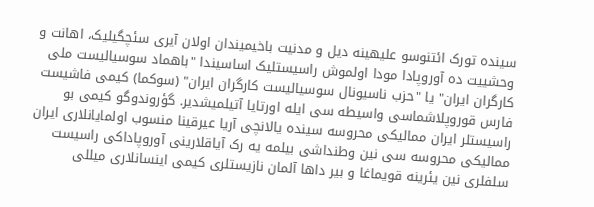سینده تورک ائتنوسو علیهینه دیل و مدنیت باخیمیندان اولان آیری سئچگیلیک، اهانت و وحشییت ده آوروپادا مودا اولموش راسیستلیک اساسیندا "باهماد سوسیالیست ملی کارگران ایران" یا "حزب ناسیونال سوسیالیست کارگران ایران" (سوکما) کیمی فاشیست فارس قوروپلاشماسی واسیطه سی ایله اورتایا آتیلمیشدیر. گؤروندوگو کیمی بو راسیستلر ایران ممالیکی محروسه سینده یالانچی آریا عیرقینا منسوب اولمایانلاری ایران ممالیکی محروسه سی نین وطنداشی بیلمه یه رک آیاقلارینی آوروپاداکی راسیست سلفلری نین یئرینه قویماغا و بیر داها آلمان نازیستلری کیمی اینسانلاری میللی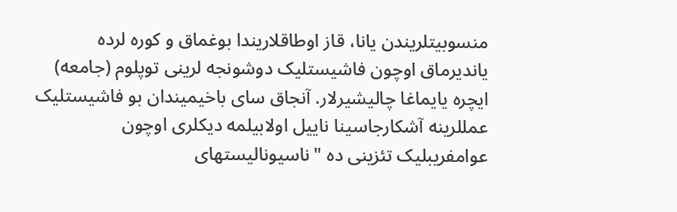منسوبیتلریندن یانا، قاز اوطاقلاریندا بوغماق و کوره لرده یاندیرماق اوچون فاشیستلیک دوشونجه لرینی توپلوم (جامعه) ایچره یایماغا چالیشیرلار. آنجاق سای باخیمیندان بو فاشیستلیک عمللرینه آشکارجاسینا ناییل اولابیلمه دیکلری اوچون عوامفریبلیک تئزینی ده "ناسیونالیستهای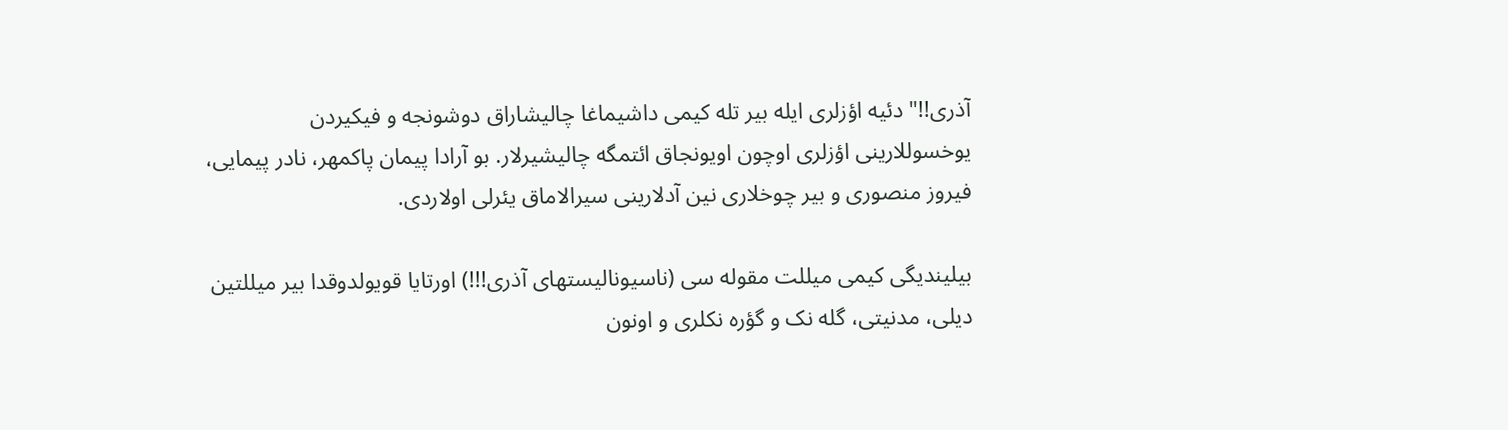آذری!!" دئیه اؤزلری ایله بیر تله کیمی داشیماغا چالیشاراق دوشونجه و فیکیردن یوخسوللارینی اؤزلری اوچون اویونجاق ائتمگه چالیشیرلار. بو آرادا پیمان پاکمهر، نادر پیمایی، فیروز منصوری و بیر چوخلاری نین آدلارینی سیرالاماق یئرلی اولاردی.

بیلیندیگی کیمی میللت مقوله سی (ناسیونالیستهای آذری!!!) اورتایا قویولدوقدا بیر میللتین دیلی، مدنیتی، گله نک و گؤره نکلری و اونون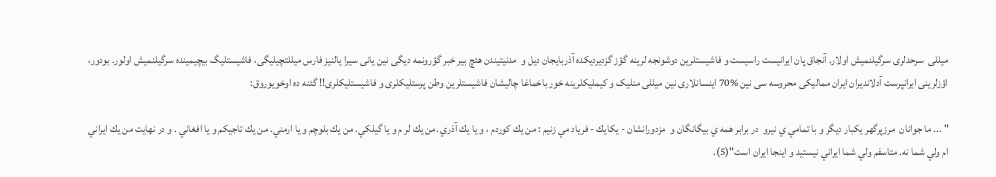میللی  سرحدلری سرگیلنمیش اولار. آنجاق پان ایرانیست راسیست و فاشیستلرین دوشونجه لرینه گؤز گزدیردیکده آذربایجان دیل و  مدنیتیندن هئچ بیر خبر گؤرونمه دیگی نین یانی سیرا یالنیز فارس میللتچیلیگی، فاشیستلیگ بیچیمینده سرگیلنمیش اولور. بودور، اؤزلرینی ایرانپرست آدلاندیران ایران ممالیکی محروسه سی نین %70 اینسانلاری نین میللی منلیک و کیملیکلرینه خور باخماغا چالیشان فاشیستلرین وطن پرستلیکلری و فاشیستلیکلری!! گئنه ده اوخویوروق:

" ... ما جوانان  مرزپرگهر يكبار ديگر و با تمامي ي نيرو  در برابر همه ي بيگانگان و  مزدورانشان - يكايك - فرياد مي زنيم : من يك كوردم ، و يا يك آذري .من يك لر م و يا گيلكي. من يك بلوچم و يا ارمني. من يك تاجيكم و يا افغاني . و در نهايت من يك ايراني ام ولي شما نه. متاسفم ولي شما ايراني نيستيد و اينجا ايران است"(5).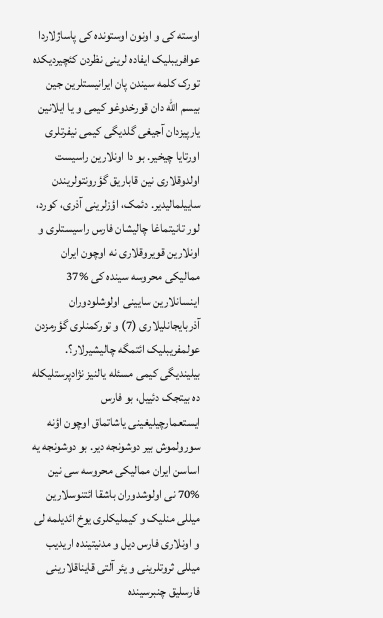اوسته کی و اونون اوستونده کی پاساژلاردا عوافریبلیک ایفاده لرینی نظردن کئچیردیکده تورک کلمه سیندن پان ایرانیستلرین جین بیسم الله دان قورخدوغو کیمی و یا ایلانین یارپیزدان آجیغی گلدیگی کیمی نیفرتلری اورتایا چیخیر. بو دا اونلارین راسیست اولدوقلاری نین قاباریق گؤرونتولریندن ساییلمالیدیر. دئمک، اؤزلرینی آذری، کورد، لور تانیتماغا چالیشان فارس راسیستلری و اونلارین قویروقلاری نه اوچون ایران ممالیکی محروسه سینده کی %37 اینسانلارین سایینی اولوشلودوران آذربایجانلیلاری (7) و تورکمنلری گؤرمزدن عولمفریبلیک ائتمگه چالیشیرلار؟. بیلیندیگی کیمی مسئله یالنیز نژادپرستلیکله ده بیتجک دئییل، بو فارس ایستعمارچیلیغینی یاشاتماق اوچون اؤنه سورولموش بیر دوشونجه دیر. بو دوشونجه یه اساسن ایران ممالیکی محروسه سی نین %70 نی اولوشدوران باشقا ائتنوسلارین میللی منلیک و کیملیکلری یوخ ائدیلمه لی و اونلاری فارس دیل و مدنیتینده اریدیب میللی ثروتلرینی و یئر آلتی قایناقلارینی فارسلیق چنبرسینده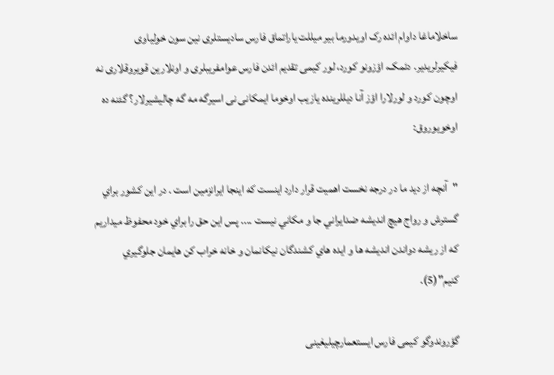ساخلاماغا داوام ائده رک اویدورما بیر میللت یاراتماق فارس سادیستلری نین سون خولیاوی فیکیرلریدیر. دئمک، اؤزونو کورد، لور کیمی تقدیم ائدن فارس عوامفریبلری و اونلارین قویروقلاری نه اوچون کورد و لورلارا اؤز آنا دیللرینده یازیب اوخوما ایمکانی نی اسیرگه مه گه چالیشیرلار؟ گئنه ده اوخویوروق:

"آنچه از ديد ما در درجه نخست اهميت قرار دارد اينست كه اينجا ايرانزمين است . در اين كشور براي گسترش و رواج هيچ انديشه ضدايراني جا و مكاني نيست .... پس اين حق را براي خود محفوظ ميداريم كه از ريشه دواندن انديشه ها و ايده هاي كشندگان نيكانمان و خانه خراب كن هايمان جلوگيري كنيم"(5).

گؤروندوگو کیمی فارس ایستعمارچیلیغینی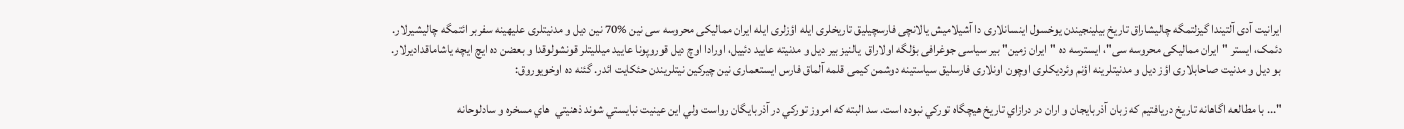ایرانیت آدی آلتیندا گیزلتمگه چالیشاراق تاریخ بیلینجیندن یوخسول اینسانلاری دا آشیلامیش یالانچی فارسچیلیق تاریخلری ایله اؤزلری ایله ایران ممالیکی محروسه سی نین %70 نین دیل و مدنیتلری علیهینه سفربر ائتمگه چالیشیرلار. دئمک، ایستر "ایران ممالیکی محروسه سی"، ایسترسه ده "ایران زمین" بیر سیاسی جوغرافی بؤلگه اولاراق  یالنیز بیر دیل و مدنیته عایید دئییل، اورادا اوچ دیل قوروپونا عایید میللیتلر قونشولوقدا و بعضن ده ایچ ایچه یاشاماقدادیرلار. بو دیل و مدنیت صاحابلاری اؤز دیل و مدنیتلرینه اؤنم وئردیکلری اوچون اونلاری فارسلیق سیاستینه دوشمن کیمی قلمه آلماق فارس ایستعماری نین چیرکین نیتلریندن حئکایت ائدر. گئنه ده اوخویوروق:

"... با مطالعه اگاهانه تاريخ دريافتيم كه زبان آذربايجان و اران در درازاي تاريخ هيچگاه توركي نبوده است. سد البته كه امروز توركي در آذربايگان رواست ولي اين عينيت نبايستي شوند ذهنيتي  هاي مسخره و سادلوحانه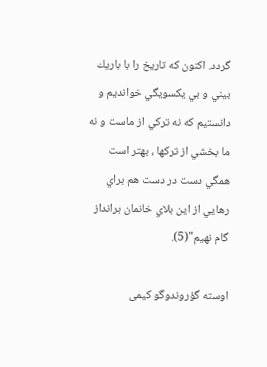گردد. اكنون كه تاريخ را با باريك بيني و بي يكسويگي خوانديم و دانستيم كه نه تركي از ماست و نه ما بخشي از تركها ، بهتر است همگي دست در دست هم براي رهايي از اين بلاي خانمان برانداز گام نهيم"(5).

اوسته گؤروندوگو کیمی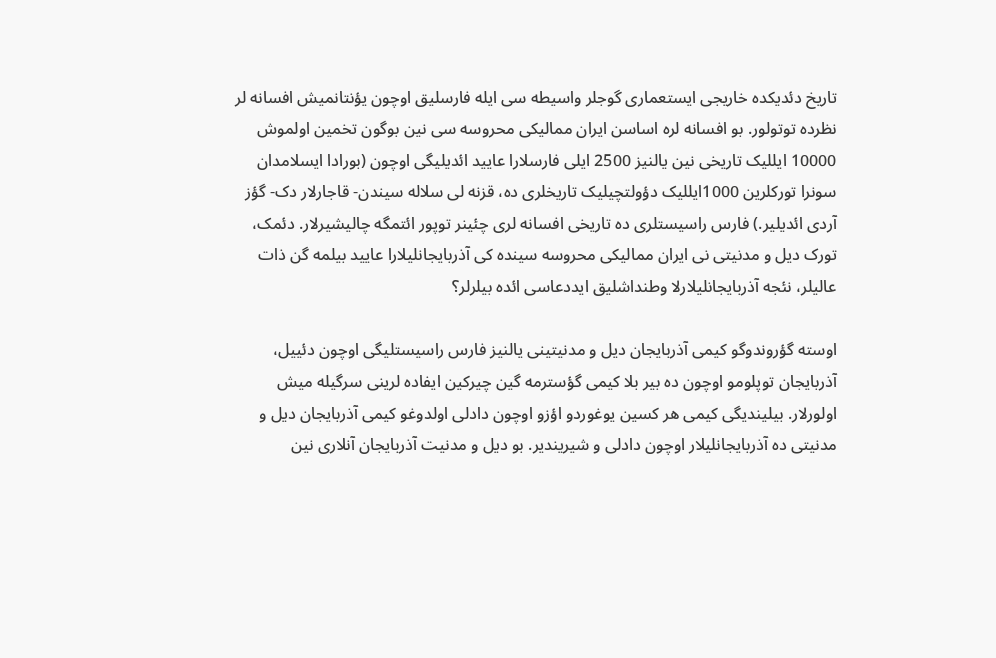تاریخ دئدیکده خاریجی ایستعماری گوجلر واسیطه سی ایله فارسلیق اوچون یؤنتانمیش افسانه لر نظرده توتولور. بو افسانه لره اساسن ایران ممالیکی محروسه سی نین بوگون تخمین اولموش 10000 ایللیک تاریخی نین یالنیز 2500 ایلی فارسلارا عایید ائدیلیگی اوچون (بورادا ایسلامدان سونرا تورکلرین 1000ایللیک دؤولتچیلیک تاریخلری ده، قزنه لی سلاله سیندن- قاجارلار دک- گؤز آردی ائدیلیر.) فارس راسیستلری ده تاریخی افسانه لری چئینر توپور ائتمگه چالیشیرلار. دئمک، تورک دیل و مدنیتی نی ایران ممالیکی محروسه سینده کی آذربایجانلیلارا عایید بیلمه گن ذات عالیلر، نئجه آذربایجانلیلارلا وطنداشلیق ایددعاسی ائده بیلرلر؟

اوسته گؤروندوگو کیمی آذربایجان دیل و مدنیتینی یالنیز فارس راسیستلیگی اوچون دئییل، آذربایجان توپلومو اوچون ده بیر بلا کیمی گؤسترمه گین چیرکین ایفاده لرینی سرگیله میش اولورلار. بیلیندیگی کیمی هر کسین یوغوردو اؤزو اوچون دادلی اولدوغو کیمی آذربایجان دیل و مدنیتی ده آذربایجانلیلار اوچون دادلی و شیریندیر. بو دیل و مدنیت آذربایجان آنلاری نین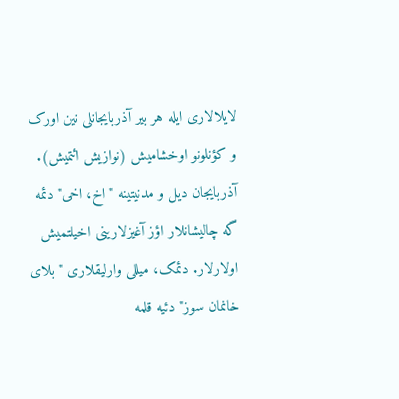لایلالاری ایله هر بیر آذربایجانلی نین اورک و کؤنلونو اوخشامیش (نوازیش ائتمیش). آذربایجان دیل و مدنیتینه "اخ، اخی" دئمه گه چالیشانلار اؤز آغیزلارینی اخیلتمیش اولارلار. دئمک، میللی وارلیقلاری "بلای خانمان سوز" دئیه قلمه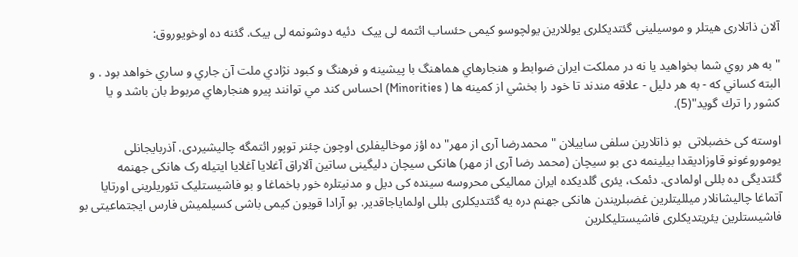آلان ذاتلاری هیتلر و موسیلینی گئتدیکلری یوللارین یولچوسو کیمی حئساب ائتمه لی ییک  دئیه دوشونمه لی ییک. گئنه ده اوخویوروق:

" به هر روي شما بخواهيد يا نه در مملكت ايران ضوابط و هنجارهاي هماهنگ با پيشينه و فرهنگ و كبود نژادي ملت آن جاري و ساري خواهد بود . و البته كساني كه - به هر دليل - علاقه مندند تا خود را بخشي از كمينه ها ( Minorities) احساس كند مي توانند پيرو هنجارهاي مربوط بان باشد و يا كشور را ترك گويد"(5).

اوسته کی خضبلاتی  بو ذاتلارین سلفی ساییلان "محمدرضا آری از مهر" ده اؤز موخالیفلری اوچون چئنر توپور ائتمگه چالیشیردی. آذربایجانلی یوموروغونو قاوزادیقدا بیلینمه دی بو سیچان (محمد رضا آری از مهر) هانکی سیچان دلیگینی ساتین آلاراق آغلایا آغلایا ایتیله رک هانکی جهنمه گئتدیگی ده بللی اولمادی. دئمک، یئری گلدیکده ایران ممالیکی محروسه سینده کی دیل و مدنیتلره خور باخماغا و بو فاشیستلیک تئوریلرینی اورتایا آتماغا چالیشانلار میللیتلرین غضبلریندن هانکی جهنم دره یه گئتدیکلری بللی اولمایاجاقدیر. بو آرادا قویون کیمی باشی کسیلمیش فارس ایجتماعیتی بو فاشیستلرین یئریتدیکلری فاشیستلیکلرین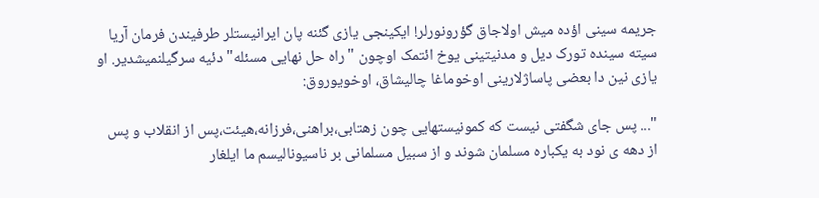جریمه سینی اؤده میش اولاجاق گؤرونورلر! ایکینجی یازی گئنه پان ایرانیستلر طرفیندن فرمان آریا سیته سینده تورک دیل و مدنیتینی یوخ ائتمک اوچون "راه حل نهایی مسئله" دئیه سرگیلنمیشدیر. او یازی نین دا بعضی پاساژلارینی اوخوماغا چالیشاق، اوخویوروق:

"... پس جای شگفتی نیست که کمونیستهایی چون زهتابی،براهنی،فرزانه،هیئت،پس از انقلاب و پس از دهه ی نود به یکباره مسلمان شوند و از سبیل مسلمانی بر ناسیونالیسم ما ایلغار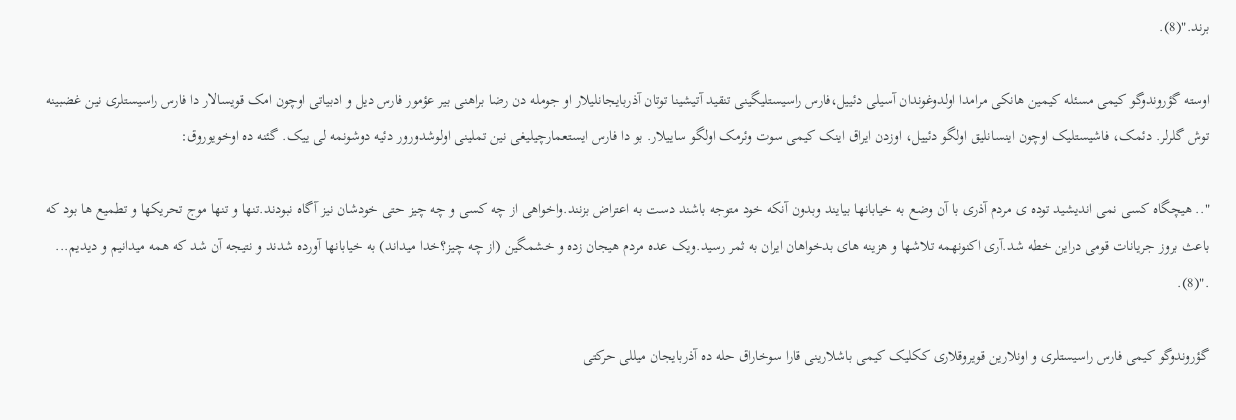برند."(8).

اوسته گؤروندوگو کیمی مسئله کیمین هانکی مرامدا اولدوغوندان آسیلی دئییل،فارس راسیستلیگینی تنقید آتیشینا توتان آذربایجانلیلار او جومله دن رضا براهنی بیر عؤمور فارس دیل و ادبیاتی اوچون امک قویسالار دا فارس راسیستلری نین غضبینه توش گلرلر. دئمک، فاشیستلیک اوچون اینسانلیق اولگو دئییل، اوزدن ایراق اینک کیمی سوت وئرمک اولگو ساییلار. بو دا فارس ایستعمارچیلیغی نین تملینی اولوشدورور دئیه دوشونمه لی ییک. گئنه ده اوخویوروق:

".. هیچگاه کسی نمی اندیشید توده ی مردم آذری با آن وضع به خیابانها بیایند وبدون آنکه خود متوجه باشند دست به اعتراض بزنند.واخواهی از چه کسی و چه چیز حتی خودشان نیز آگاه نبودند.تنها و تنها موج تحریکها و تطمیع ها بود که باعث بروز جریانات قومی دراین خطه شد.آری اکنونهمه تلاشها و هزینه های بدخواهان ایران به ثمر رسید.ویک عده مردم هیجان زده و خشمگین (از چه چیز؟خدا میداند) به خیابانها آورده شدند و نتیجه آن شد که همه میدانیم و دیدیم... ."(8).

گؤروندوگو کیمی فارس راسیستلری و اونلارین قویروقلاری ککلیک کیمی باشلارینی قارا سوخاراق حله ده آذربایجان میللی حرکتی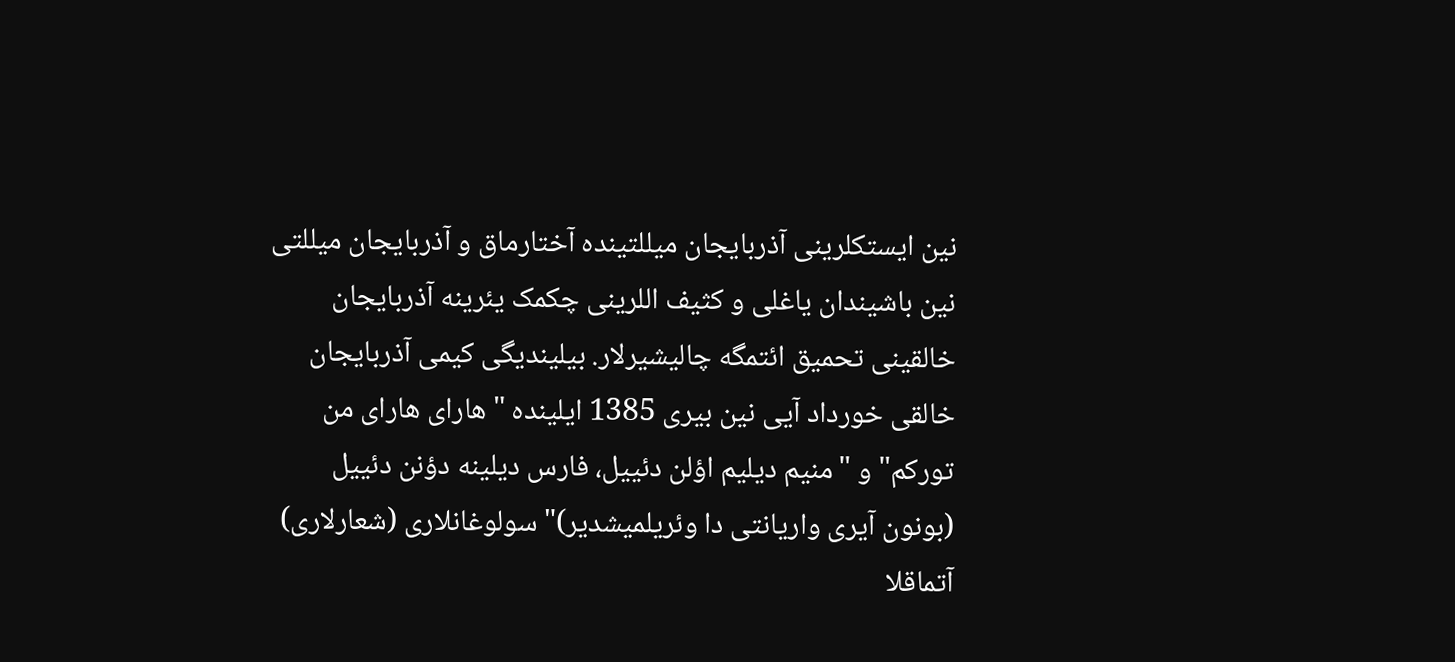نین ایستکلرینی آذربایجان میللتینده آختارماق و آذربایجان میللتی نین باشیندان یاغلی و کثیف اللرینی چکمک یئرینه آذربایجان خالقینی تحمیق ائتمگه چالیشیرلار. بیلیندیگی کیمی آذربایجان خالقی خورداد آیی نین بیری 1385 ایلینده "هارای هارای من تورکم" و "منیم دیلیم اؤلن دئییل، فارس دیلینه دؤنن دئییل (بونون آیری واریانتی دا وئریلمیشدیر)" سولوغانلاری (شعارلاری) آتماقلا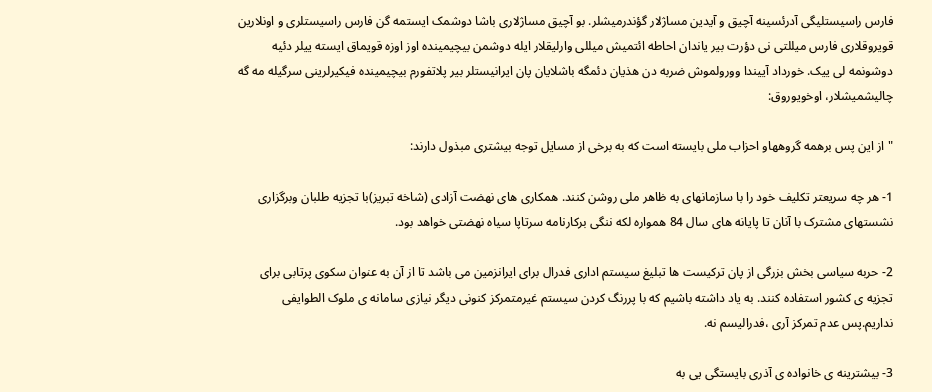فارس راسیستلیگی آدرئسینه آچیق و آیدین مساژلار گؤندرمیشلر. بو آچیق مساژلاری باشا دوشمک ایستمه گن فارس راسیستلری و اونلارین قویروقلاری فارس میللتی نی دؤرت بیر یاندان احاطه ائتمیش میللی وارلیقلار ایله دوشمن بیچیمینده اوز اوزه قویماق ایسته ییلر دئیه دوشونمه لی ییک. خورداد آییندا وورولموش ضربه دن هذیان دئمگه باشلایان پان ایرانیستلر بیر پلاتفورم بیچیمینده فیکیرلرینی سرگیله مه گه چالیشمیشلار، اوخویوروق:

"از این پس برهمه گروههاو احزاب ملی بایسته است که به برخی از مسایل توجه بیشتری مبذول دارند:

1- هر چه سریعتر تکلیف خود را با سازمانهای به ظاهر ملی روشن کنند. همکاری های نهضت آزادی (شاخه تبریز)با تجزیه طلبان وبرگزاری نشستهای مشترک با آنان تا پایانه های سال 84 همواره لکه ننگی برکارنامه سرتاپا سیاه نهضتی خواهد بود.

2- حربه سیاسی بخش بزرگی از پان ترکیست ها تبلیغ سیستم اداری فدرال برای ایرانزمین می باشد تا از آن به عنوان سکوی پرتابی برای تجزیه ی کشور استفاده کنند. به یاد داشته باشیم که با پررنگ کردن سیستم غیرمتمرکز کنونی دیگر نیازی سامانه ی ملوک الطوایفی نداریم.پس عدم تمرکز آری ،فدرالیسم نه.

3- بیشترینه ی خانواده ی آذری بایستگی یی به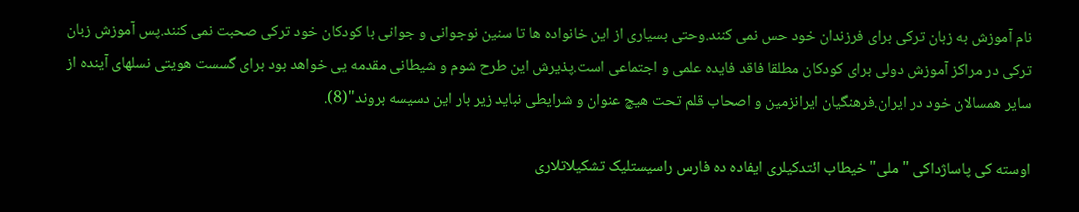نام آموزش به زبان ترکی برای فرزندان خود حس نمی کنند.وحتی بسیاری از این خانواده ها تا سنین نوجوانی و جوانی با کودکان خود ترکی صحبت نمی کنند.پس آموزش زبان ترکی در مراکز آموزش دولی برای کودکان مطلقا فاقد فایده علمی و اجتماعی است.پذیرش این طرح شوم و شیطانی مقدمه یی خواهد بود برای گسست هویتی نسلهای آینده از سایر همسالان خود در ایران.فرهنگیان ایرانزمین و اصحاب قلم تحت هیچ عنوان و شرایطی نباید زیر بار این دسیسه بروند"(8).

اوسته کی پاساژداکی "ملی" خیطاب ائتدکیلری ایفاده ده فارس راسیستلیک تشکیلاتلاری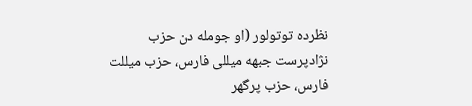نظرده توتولور (او جومله دن حزب نژادپرست جبهه میللی فارس، حزب میللت فارس، حزب پرگهر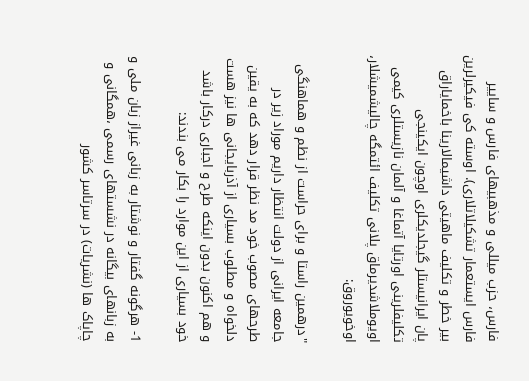فارس، حزب میللی و مذهبیهای فارس و ساییر فارس ایستعمار تشکیلاتلاری). اوسته کی فیکیرلرین بیر خطر و تکلیف ماهیتی داشیمالارینا باخمایاراق پان ایرانیستلر گیجلدیکلری اوچون ایکینجی تکلیفلرینی اورتایا آتماغا و آلمان نازیستلری کیمی اویوملاشدیرماق پلانی تکلیف ائتمگه چالیشمیشلار، اوخویوروق:

"درهمین راستا و برای حراست از نظم و هماهنگی جامعه ایرانی از دولت انتظار داریم موراد زیر در طرحهای مصوب خود مد نظر قرار دهد که به یقین دلخواه و مطلوب بسیاری از آذربایجانی ها نیز هست و هم اکنون بدون اینکه طرح و اجباری درکار باشد خود بسیاری از این موارد را بکار می بندند:

1- هرگونه گفتار و نوشتار به زبانی غیراز زبان ملی و به زبانهای بیگانه در نشستهای رسمی ،همگانی و چاپاک ها (نشریات) در سرتاسر کشور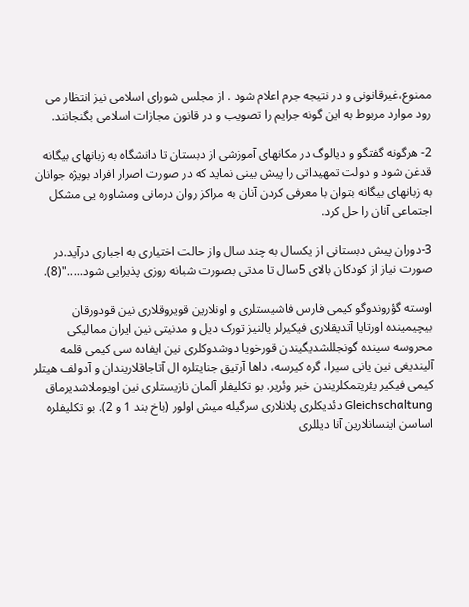ممنوع،غیرقانونی و در نتیجه جرم اعلام شود . از مجلس شورای اسلامی نیز انتظار می رود موارد مربوط به این گونه جرایم را تصویب و در قانون مجازات اسلامی بگنجانند.

2- هرگونه گفتگو و دیالوگ در مکانهای آموزشی از دبستان تا دانشگاه به زبانهای بیگانه قدغن شود و دولت تمهیداتی را پیش بینی نماید که در صورت اصرار افراد بویژه جوانان به زبانهای بیگانه بتوان با معرفی کردن آنان به مراکز روان درمانی ومشاوره یی مشکل اجتماعی آنان را حل کرد.

3-دوران پیش دبستانی از یکسال به چند سال واز حالت اختیاری به اجباری درآید.در صورت نیاز از کودکان بالای 5سال تا مدتی بصورت شبانه روزی پذیرایی شود....."(8).

اوسته گؤروندوگو کیمی فارس فاشیستلری و اونلارین قویروقلاری نین قودورقان بیچیمینده اورتایا آتدیقلاری فیکیرلر یالنیز تورک دیل و مدنیتی نین ایران ممالیکی محروسه سینده گونجللشدیگیندن قورخویا دوشدوکلری نین ایفاده سی کیمی قلمه آلیندیغی نین یانی سیرا، گره کیرسه، داها آرتیق جنایتلره ال آتاجاقلاریندان و آدولف هیتلر کیمی فیکیر یئریتمکلریندن خبر وئریر. بو تکلیفلر آلمان نازیستلری نین اویوملاشدیرماق Gleichschaltung دئدیکلری پلانلاری سرگیله میش اولور (باخ بند 1 و 2). بو تکلیفلره اساسن اینسانلارین آنا دیللری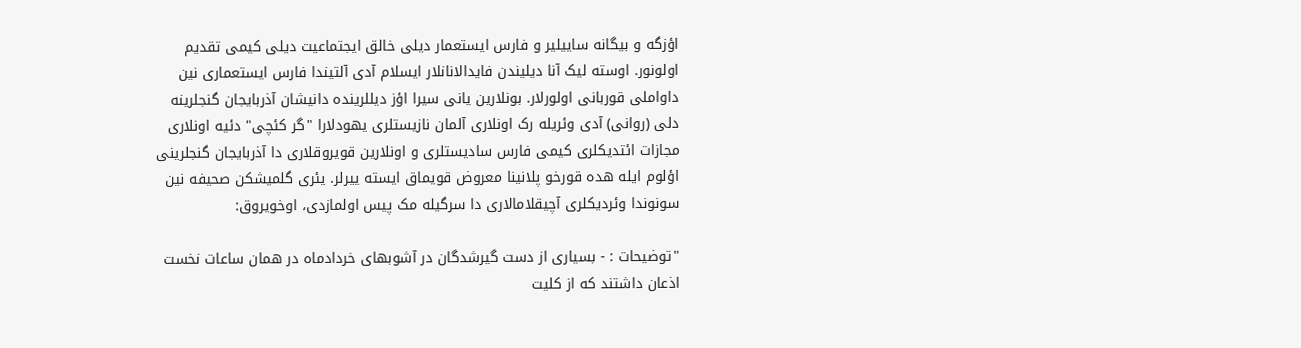اؤزگه و بیگانه ساییلیر و فارس ایستعمار دیلی خالق ایجتماعیت دیلی کیمی تقدیم اولونور. اوسته لیک آنا دیلیندن فایدالانانلار ایسلام آدی آلتیندا فارس ایستعماری نین داواملی قوربانی اولورلار. بونلارین یانی سیرا اؤز دیللرینده دانیشان آذربایجان گنجلرینه  دلی (روانی) آدی وئریله رک اونلاری آلمان نازیستلری یهودلارا "گر کئچی" دئیه اونلاری مجازات ائتدیکلری کیمی فارس سادیستلری و اونلارین قویروقلاری دا آذربایجان گنجلرینی اؤلوم ایله هده قورخو پلانینا معروض قویماق ایسته ییرلر. یئری گلمیشکن صحیفه نین سونوندا وئردیکلری آچیقلامالاری دا سرگیله مک پیس اولمازدی، اوخویروق:

"توضیحات : - بسیاری از دست گیرشدگان در آشوبهای خردادماه در همان ساعات نخست اذعان داشتند که از کلیت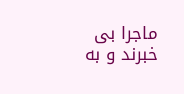ماجرا بی خبرند و به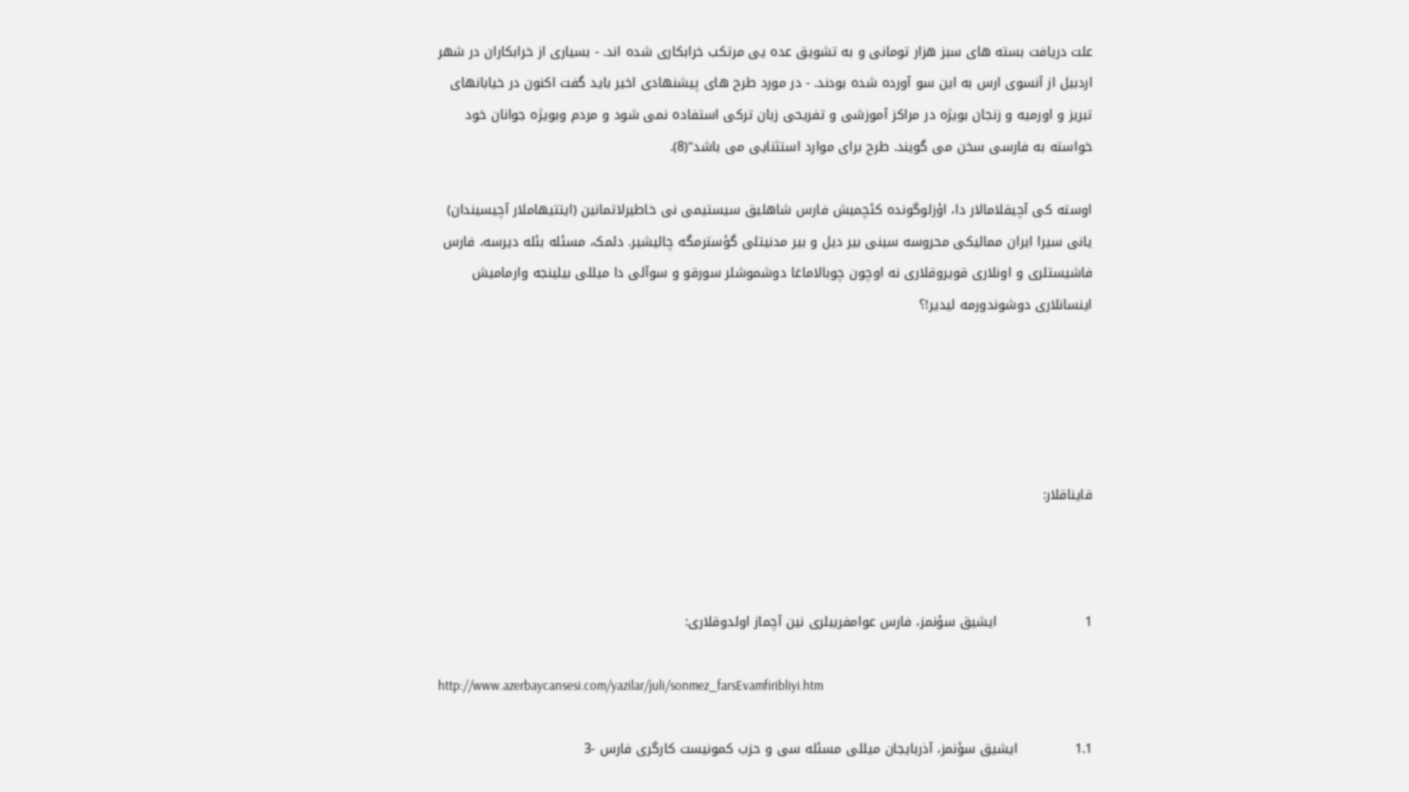علت دریافت بسته های سبز هزار تومانی و به تشویق عده یی مرتکب خرابکاری شده اند. - بسیاری از خرابکاران در شهر اردبیل از آنسوی ارس به این سو آورده شده بودند. - در مورد طرح های پیشنهادی اخیر باید گفت اکنون در خیابانهای تبریز و اورمیه و زنجان بویژه در مراکز آموزشی و تفریحی زبان ترکی استفاده نمی شود و مردم وبویژه جوانان خود خواسته به فارسی سخن می گویند. طرح برای موارد استثنایی می باشد"(8).

اوسته کی آچیقلامالار دا، اؤزلوگونده کئچمیش فارس شاهلیق سیستیمی نی خاطیرلاتمانین (ایتتیهاملار آچیسیندان) یانی سیرا ایران ممالیکی محروسه سینی بیر دیل و بیر مدنیتلی گؤسترمگه چالیشیر. دئمک، مسئله بئله دیرسه، فارس فاشیستلری و اونلاری قویروقلاری نه اوچون چوبالاماغا دوشموشلر سورقو و سوآلی دا میللی بیلینجه وارمامیش اینسانلاری دوشوندورمه لیدیر!؟





قایناقلار:



1                    ایشیق سؤنمز، فارس عوامفریبلری نین آچماز اولدوقلاری:

http://www.azerbaycansesi.com/yazilar/juli/sonmez_farsEvamfiribliyi.htm

1.1             ایشیق سؤنمز، آذربایجان میللی مسئله سی و حزب کمونیست کارگری فارس -3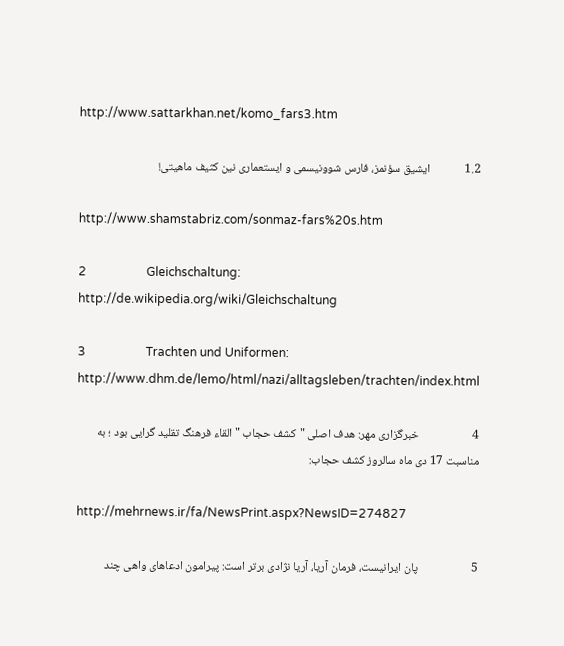http://www.sattarkhan.net/komo_fars3.htm

1.2             ایشیق سؤنمز، فارس شوونیسمی و ایستعماری نین کثیف ماهیتی!

http://www.shamstabriz.com/sonmaz-fars%20s.htm

2                    Gleichschaltung: http://de.wikipedia.org/wiki/Gleichschaltung

3                    Trachten und Uniformen: http://www.dhm.de/lemo/html/nazi/alltagsleben/trachten/index.html

4                    خبرگزاری مهر: هدف اصلی "کشف حجاب " القاء فرهنگ تقلید گرایی بود ؛ به مناسبت 17 دی ماه سالروز کشف حجاب:

http://mehrnews.ir/fa/NewsPrint.aspx?NewsID=274827

5                    پان ایرانیست، فرمان آریا، آریا نژادی برتر است: پیرامون ادعاهای واهی چند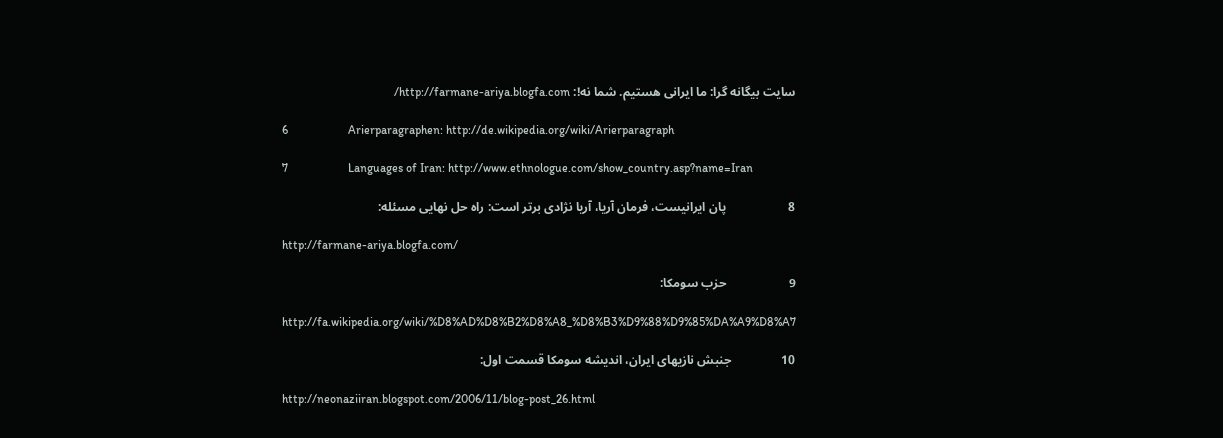سایت بیگانه گرا: ما ایرانی هستیم. شما نه!: http://farmane-ariya.blogfa.com/

6                    Arierparagraphen: http://de.wikipedia.org/wiki/Arierparagraph

7                    Languages of Iran: http://www.ethnologue.com/show_country.asp?name=Iran

8                    پان ایرانیست، فرمان آریا، آریا نژادی برتر است: راه حل نهایی مسئله:

http://farmane-ariya.blogfa.com/

9                    حزب سومکا:

http://fa.wikipedia.org/wiki/%D8%AD%D8%B2%D8%A8_%D8%B3%D9%88%D9%85%DA%A9%D8%A7

10                جنبش نازیهای ایران، اندیشه سومکا قسمت اول:

http://neonaziiran.blogspot.com/2006/11/blog-post_26.html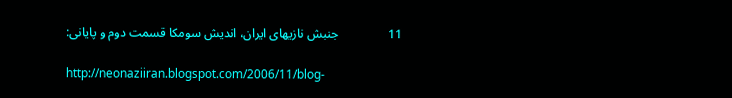11                جنبش نازیهای ایران، اندیش سومکا قسمت دوم و پایانی:

http://neonaziiran.blogspot.com/2006/11/blog-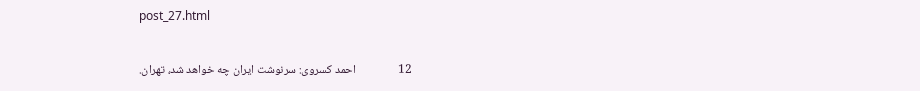post_27.html

12                احمد کسروی: سرنوشت ایران چه خواهد شد، تهران.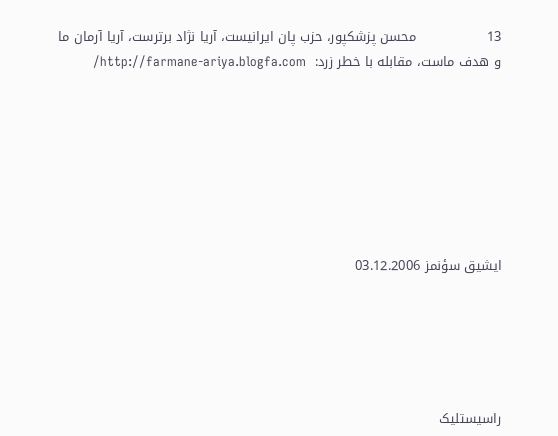13                محسن پزشکپور، حزب پان ایرانیست، آریا نژاد برترست، آریا آرمان ما و هدف ماست، مقابله با خطر زرد:  http://farmane-ariya.blogfa.com/







ایشیق سؤنمز 03.12.2006





راسيستليک